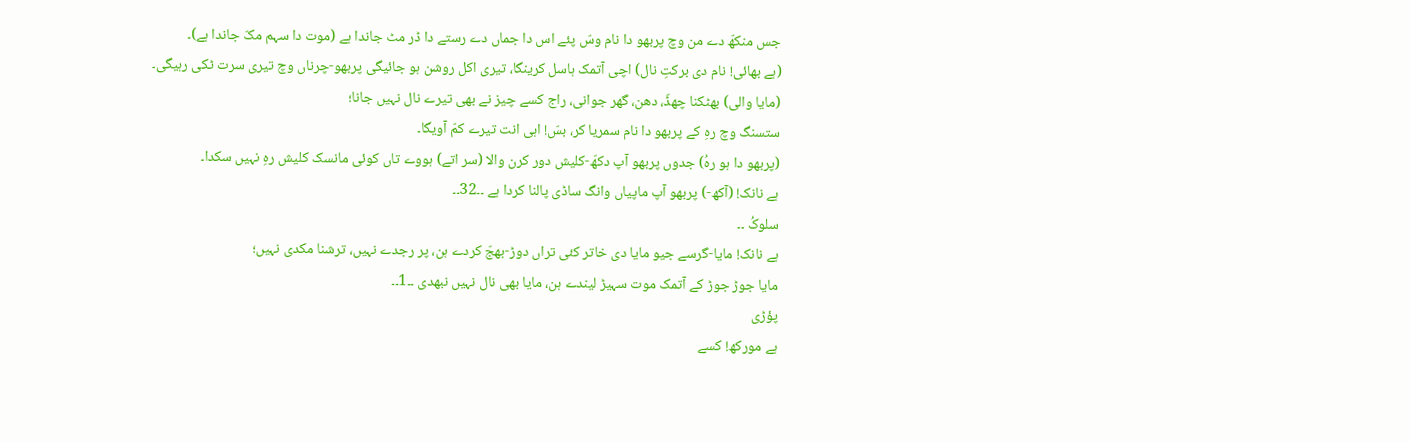جس منکھّ دے من وچ پربھو دا نام وسّ پئے اس دا جماں دے رستے دا ڈر مٹ جاندا ہے (موت دا سہم مکّ جاندا ہے)۔
(ہے بھائی! نام دی برکتِ نال) اچی آتمک ہاسل کرینگا، تیری اکل روشن ہو جائیگی پربھو-چرناں وچ تیری سرت ٹکی رہیگی۔
(مایا والی) بھٹکنا چھڈّ، دھن، گھر جوانی، راج کسے چیز نے بھی تیرے نال نہیں جانا؛
ستسنگ وچ رہِ کے پربھو دا نام سمریا کر، بسّ! اہی انت تیرے کمّ آویگا۔
(پربھو دا ہو رہُ) جدوں پربھو آپ دکھّ-کلیش دور کرن والا (سر اتے) ہووے تاں کوئی مانسک کلیش رہِ نہیں سکدا۔
ہے نانک! (آکھ-) پربھو آپ ماپیاں وانگ ساڈی پالنا کردا ہے ۔۔32۔۔
سلوکُ ۔۔
ہے نانک! مایا-گرسے جیو مایا دی خاتر کئی تراں دوڑ-بھجّ کردے ہن، پر رجدے نہیں، ترشنا مکدی نہیں؛
مایا جوڑ جوڑ کے آتمک موت سہیڑ لیندے ہن، مایا بھی نال نہیں نبھدی ۔۔1۔۔
پؤڑی
ہے مورکھ! کسے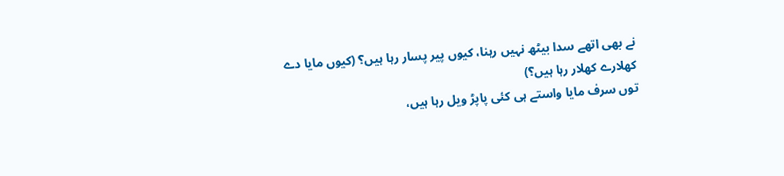نے بھی اتھے سدا بیٹھ نہیں رہنا، کیوں پیر پسار رہا ہیں؟ (کیوں مایا دے کھلارے کھلار رہا ہیں؟)
توں سرف مایا واستے ہی کئی پاپڑ ویل رہا ہیں،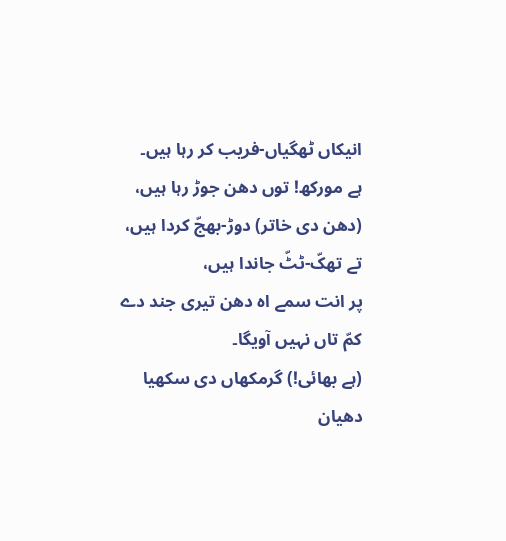انیکاں ٹھگیاں-فریب کر رہا ہیں۔
ہے مورکھ! توں دھن جوڑ رہا ہیں، (دھن دی خاتر) دوڑ-بھجّ کردا ہیں، تے تھکّ-ٹٹّ جاندا ہیں،
پر انت سمے اہ دھن تیری جند دے کمّ تاں نہیں آویگا۔
(ہے بھائی!) گرمکھاں دی سکھیا دھیان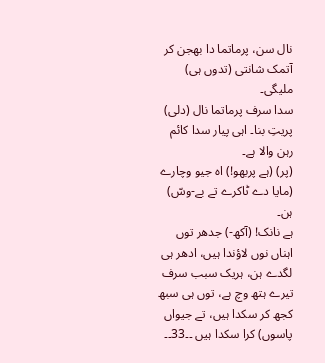نال سن، پرماتما دا بھجن کر آتمک شانتی (تدوں ہی) ملیگی۔
سدا سرف پرماتما نال (دلی) پریتِ بنا۔ اہی پیار سدا کائم رہن والا ہے۔
(پر) (ہے پربھو!) اہ جیو وچارے (مایا دے ٹاکرے تے بے-وسّ) ہن۔
ہے نانک! (آکھ-) جدھر توں اہناں نوں لاؤندا ہیں، ادھر ہی لگدے ہن، ہریک سبب سرف تیرے ہتھ وچ ہے، توں ہی سبھ کجھ کر سکدا ہیں، تے جیواں پاسوں) کرا سکدا ہیں ۔۔33۔۔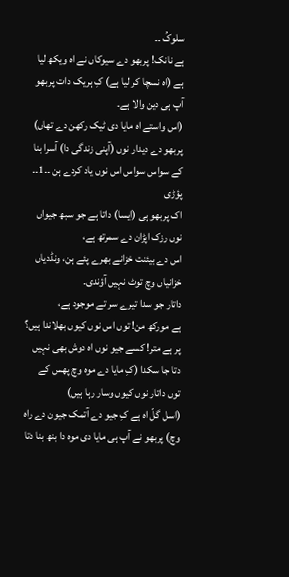سلوکُ ۔۔
ہے نانک! پربھو دے سیوکاں نے اہ ویکھ لیا ہے (اہ نسچا کر لیا ہے) کِ ہریک دات پربھو آپ ہی دین والا ہے۔
(اس واستے اہ مایا دی ٹیک رکھن دے تھاں) پربھو دے دیدار نوں (آپنی زندگی دا) آسرا بنا کے سواس سواس اس نوں یاد کردے ہن ۔۔1۔۔
پؤڑی
اک پربھو ہی (ایسا) داتا ہے جو سبھ جیواں نوں رزک اپڑان دے سمرتھ ہے،
اس دے بیئنت خزانے بھرے پئے ہن، ونڈدیاں خزانیاں وچ توٹ نہیں آؤندی۔
داتار جو سدا تیرے سر تے موجود ہے،
ہے مورکھ من! توں اس نوں کیوں بھلاندا ہیں؟
پر ہے متر! کسے جیو نوں اہ دوش بھی نہیں دتا جا سکدا (کِ مایا دے موہ وچ پھس کے توں داتار نوں کیوں وسار رہا ہیں)
(اسل گلّ اہ ہے کِ جیو دے آتمک جیون دے راہ وچ) پربھو نے آپ ہی مایا دی موہ دا بنھ بنا دتا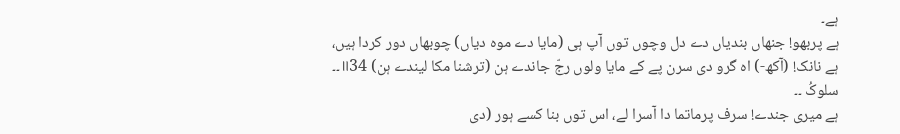ہے۔
ہے پربھو! جنھاں بندیاں دے دل وچوں توں آپ ہی (مایا دے موہ دیاں) چوبھاں دور کردا ہیں،
ہے نانک! (آکھ-) اہ گرو دی سرن پے کے مایا ولوں رجّ جاندے ہن (ترشنا مکا لیندے ہن) ॥34۔۔
سلوکُ ۔۔
ہے میری جندے! سرف پرماتما دا آسرا لے، اس توں بنا کسے ہور (دی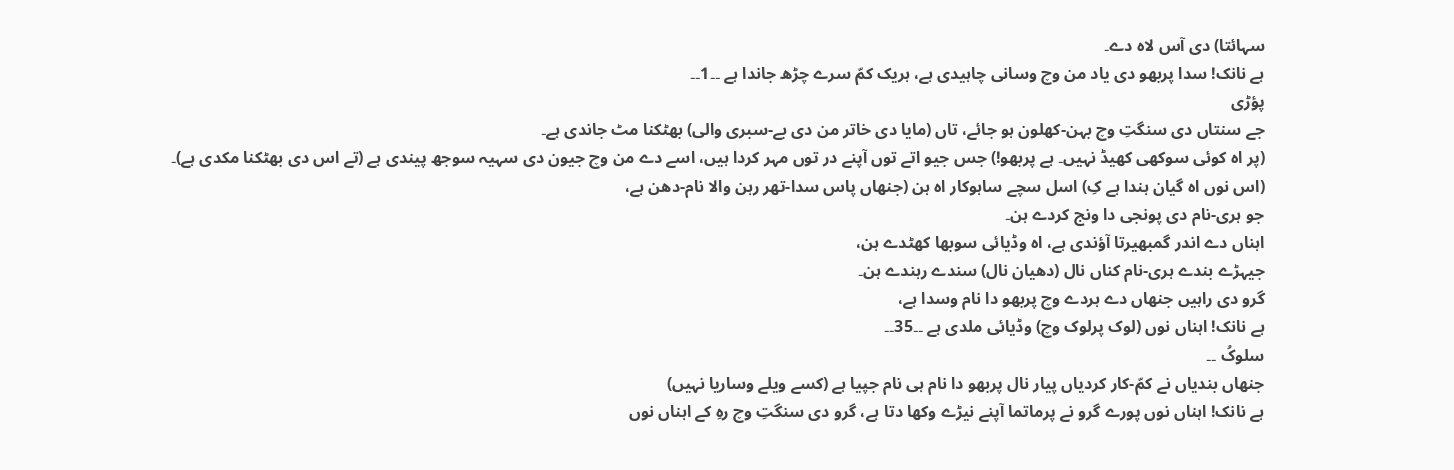سہائتا) دی آس لاہ دے۔
ہے نانک! سدا پربھو دی یاد من وچ وسانی چاہیدی ہے، ہریک کمّ سرے چڑھ جاندا ہے ۔۔1۔۔
پؤڑی
جے سنتاں دی سنگتِ وچ بہن-کھلون ہو جائے، تاں (مایا دی خاتر من دی بے-سبری والی) بھٹکنا مٹ جاندی ہے۔
(پر اہ کوئی سوکھی کھیڈ نہیں۔ ہے پربھو!) جس جیو اتے توں آپنے در توں مہر کردا ہیں، اسے دے من وچ جیون دی سہیہ سوجھ پیندی ہے (تے اس دی بھٹکنا مکدی ہے)۔
(اس نوں اہ گیان ہندا ہے کِ) اسل سچے ساہوکار اہ ہن (جنھاں پاس سدا-تھر رہن والا نام-دھن ہے،
جو ہری-نام دی پونجی دا ونج کردے ہن۔
اہناں دے اندر گمبھیرتا آؤندی ہے، اہ وڈیائی سوبھا کھٹدے ہن،
جیہڑے بندے ہری-نام کناں نال (دھیان نال) سندے رہندے ہن۔
گرو دی راہیں جنھاں دے ہردے وچ پربھو دا نام وسدا ہے،
ہے نانک! اہناں نوں (لوک پرلوک وچ) وڈیائی ملدی ہے ۔۔35۔۔
سلوکُ ۔۔
جنھاں بندیاں نے کمّ-کار کردیاں پیار نال پربھو دا نام ہی نام جپیا ہے (کسے ویلے وساریا نہیں)
ہے نانک! اہناں نوں پورے گرو نے پرماتما آپنے نیڑے وکھا دتا ہے، گرو دی سنگتِ وچ رہِ کے اہناں نوں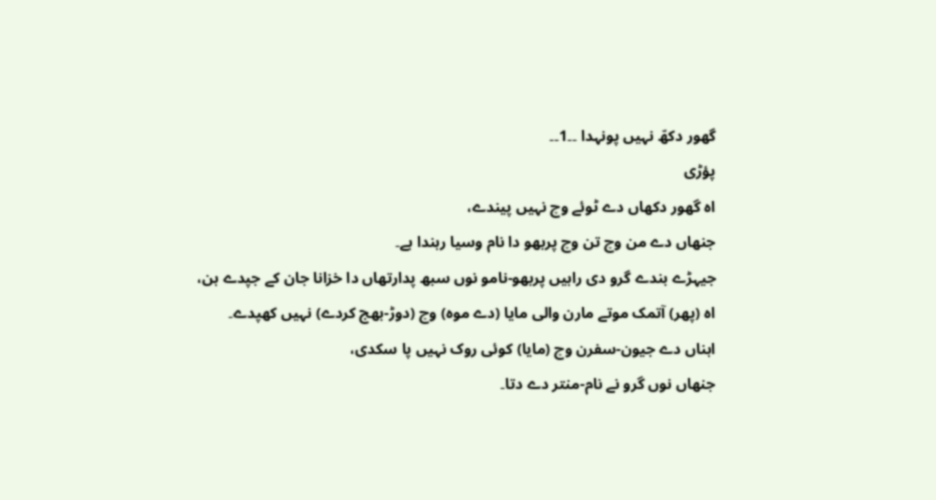گھور دکھّ نہیں پونہدا ۔۔1۔۔
پؤڑی
اہ گھور دکھاں دے ٹوئے وچ نہیں پیندے،
جنھاں دے من وچ تن وچ پربھو دا نام وسیا رہندا ہے۔
جیہڑے بندے گرو دی راہیں پربھو-نامو نوں سبھ پدارتھاں دا خزانا جان کے جپدے ہن،
اہ (پھر) آتمک موتے مارن والی مایا (دے موہ) وچ (دوڑ-بھج کردے) نہیں کھپدے۔
اہناں دے جیون-سفرن وچ (مایا) کوئی روک نہیں پا سکدی،
جنھاں نوں گرو نے نام-منتر دے دتا۔